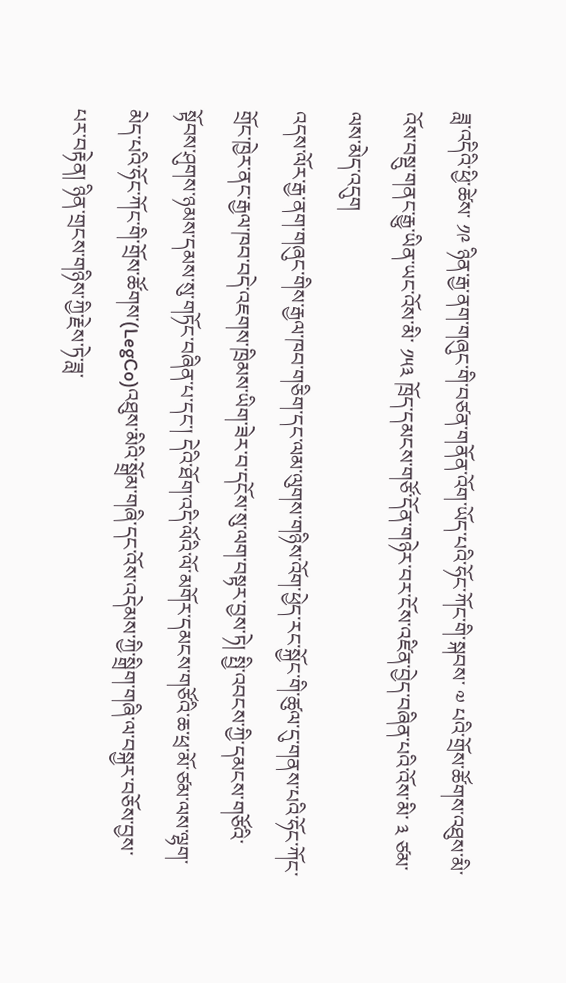ཟླ་འདིའི་ཕྱི་ཚེས་ ༡༩ ཉིན་རྒྱ་ནག་གཞུང་གི་བཙན་གནོན་འོག་ཡོད་པའི་ཧོང་ཀོང་གི་སྐབས་ ༧ པའི་གྲོས་ཚོགས་འཐུས་མི་འོས་བསྡུ་གནང་རྒྱུ་ཡིན་ཡང་འོས་མི་ ༡༥༣ ཁྲོད་དམངས་གཙོ་དོན་གཉེར་བར་ངོས་འཛིན་བྱེད་བཞིན་པའི་འོས་མི་ ༣ ཙམ་ལས་མེད་འདུག
འདས་ལོར་རྒྱ་ནག་གཞུང་གིས་རྒྱལ་ཁབ་གཅིག་དང་ལམ་ལུགས་གཉིས་འོག་ཕྱེད་རང་སྐྱོང་གི་ཚུལ་དུ་གནས་པའི་ཧོང་ཀོང་གྲོང་ཁྱེར་ནང་རྒྱལ་ཁབ་བདེ་འཇགས་ཁྲིམས་ཡིག་ཟེར་བ་དངོས་སུ་ལག་བསྟར་བྱས་ཏེ། སྤྱི་འབངས་ཀྱི་དམངས་གཙོའི་སྟོབས་ཤུགས་ཉམས་དམས་སུ་གཏོང་བཞིན་པ་དང་། དེའི་ཐོག་འདི་ལོའི་ལོ་མགོར་དམངས་གཙོའི་ཆ་ཕྲ་མོ་ཙམ་ལས་ལྷག་མེད་པའི་ཧོང་ཀོང་གི་གྲོས་ཚོགས་(LegCo)འཐུས་མིའི་སྒྲོམ་གཞི་དང་འོས་འདེམས་ཀྱི་སྒྲིག་གཞི་ལ་བསྐྱར་བཅོས་བྱས་པར་བརྟེན། ཉིན་གྲངས་གཉིས་ཀྱི་རྗེས་ཏེ་ཟླ་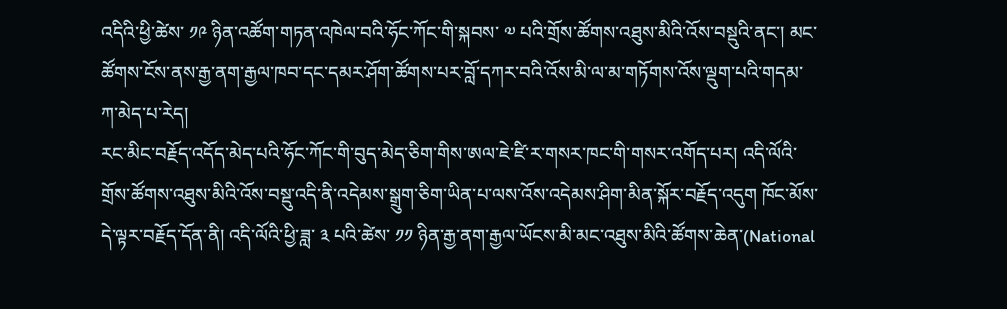འདིའི་ཕྱི་ཚེས་ ༡༩ ཉིན་འཚོག་གཏན་འཁེལ་བའི་ཧོང་ཀོང་གི་སྐབས་ ༧ པའི་གྲོས་ཚོགས་འཐུས་མིའི་འོས་བསྡུའི་ནང་། མང་ཚོགས་ངོས་ནས་རྒྱ་ནག་རྒྱལ་ཁབ་དང་དམར་ཤོག་ཚོགས་པར་བློ་དཀར་བའི་འོས་མི་ལ་མ་གཏོགས་འོས་ལྡུག་པའི་གདམ་ཀ་མེད་པ་རེད།
རང་མིང་བརྗོད་འདོད་མེད་པའི་ཧོང་ཀོང་གི་བུད་མེད་ཅིག་གིས་ཨལ་ཇེ་ཛི་ར་གསར་ཁང་གི་གསར་འགོད་པར། འདི་ལོའི་གྲོས་ཚོགས་འཐུས་མིའི་འོས་བསྡུ་འདི་ནི་འདེམས་སྒྲུག་ཅིག་ཡིན་པ་ལས་འོས་འདེམས་ཤིག་མིན་སྐོར་བརྗོད་འདུག ཁོང་མོས་དེ་ལྟར་བརྗོད་དོན་ནི། འདི་ལོའི་ཕྱི་ཟླ་ ༣ པའི་ཚེས་ ༡༡ ཉིན་རྒྱ་ནག་རྒྱལ་ཡོངས་མི་མང་འཐུས་མིའི་ཚོགས་ཆེན་(National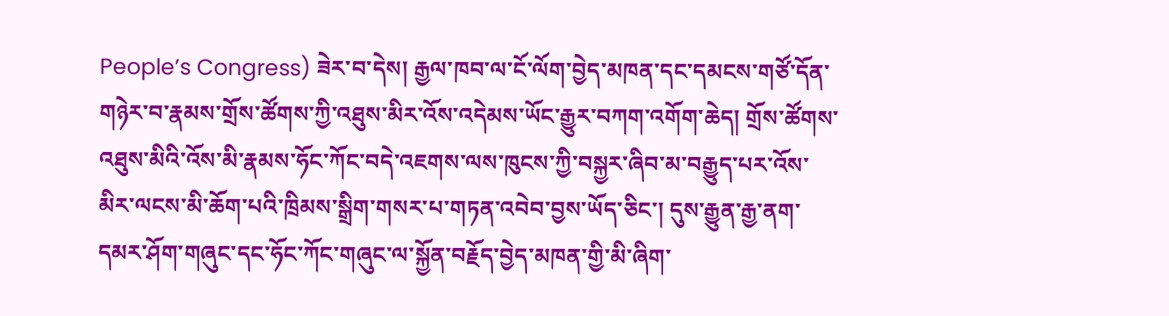People’s Congress) ཟེར་བ་དེས། རྒྱལ་ཁབ་ལ་ངོ་ལོག་བྱེད་མཁན་དང་དམངས་གཙོ་དོན་གཉེར་བ་རྣམས་གྲོས་ཚོགས་ཀྱི་འཐུས་མིར་འོས་འདེམས་ཡོང་རྒྱུར་བཀག་འགོག་ཆེད། གྲོས་ཚོགས་འཐུས་མིའི་འོས་མི་རྣམས་ཧོང་ཀོང་བདེ་འཇགས་ལས་ཁུངས་ཀྱི་བསྐྱར་ཞིབ་མ་བརྒྱུད་པར་འོས་མིར་ལངས་མི་ཆོག་པའི་ཁྲིམས་སྒྲིག་གསར་པ་གཏན་འབེབ་བྱས་ཡོད་ཅིང་། དུས་རྒྱུན་རྒྱ་ནག་དམར་ཤོག་གཞུང་དང་ཧོང་ཀོང་གཞུང་ལ་སྐྱོན་བརྗོད་བྱེད་མཁན་གྱི་མི་ཞིག་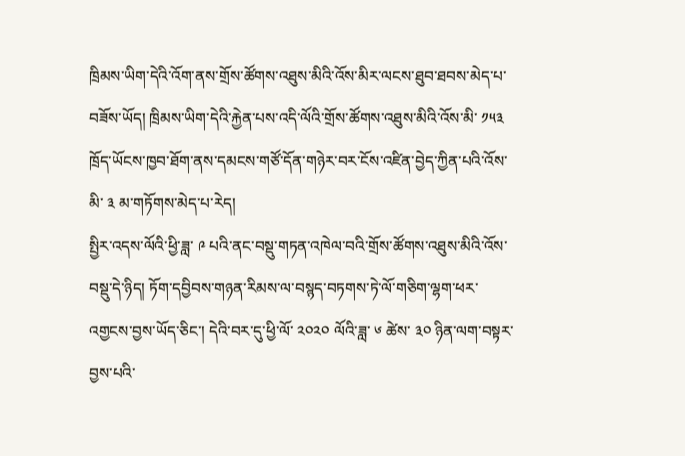ཁྲིམས་ཡིག་དེའི་འོག་ནས་གྲོས་ཚོགས་འཐུས་མིའི་འོས་མིར་ལངས་ཐུབ་ཐབས་མེད་པ་བཟོས་ཡོད། ཁྲིམས་ཡིག་དེའི་རྐྱེན་པས་འདི་ལོའི་གྲོས་ཚོགས་འཐུས་མིའི་འོས་མི་ ༡༥༣ ཁྲོད་ཡོངས་ཁྱབ་ཐོག་ནས་དམངས་གཙོ་དོན་གཉེར་བར་ངོས་འཛིན་བྱེད་ཀྱིན་པའི་འོས་མི་ ༣ མ་གཏོགས་མེད་པ་རེད།
སྤྱིར་འདས་ལོའི་ཕྱི་ཟླ་ ༩ པའི་ནང་བསྡུ་གཏན་འཁེལ་བའི་གྲོས་ཚོགས་འཐུས་མིའི་འོས་བསྡུ་དེ་ཉིད། ཏོག་དབྱིབས་གཉན་རིམས་ལ་བསྙད་བཏགས་ཏེ་ལོ་གཅིག་ལྷག་ཕར་འགྱངས་བྱས་ཡོད་ཅིང་། དེའི་བར་དུ་ཕྱི་ལོ་ ༢༠༢༠ ལོའི་ཟླ་ ༦ ཚེས་ ༣༠ ཉིན་ལག་བསྟར་བྱས་པའི་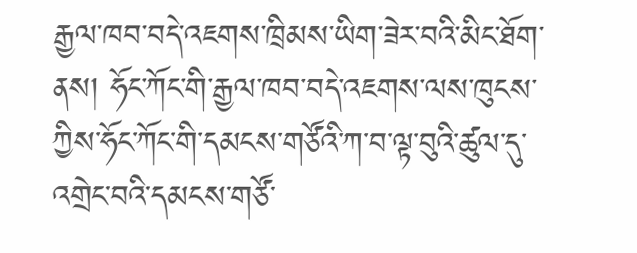རྒྱལ་ཁབ་བདེ་འཇགས་ཁྲིམས་ཡིག་ཟེར་བའི་མིང་ཐོག་ནས། ཧོང་ཀོང་གི་རྒྱལ་ཁབ་བདེ་འཇགས་ལས་ཁུངས་ཀྱིས་ཧོང་ཀོང་གི་དམངས་གཙོའི་ཀ་བ་ལྟ་བུའི་ཚུལ་དུ་འགྲེང་བའི་དམངས་གཙོ་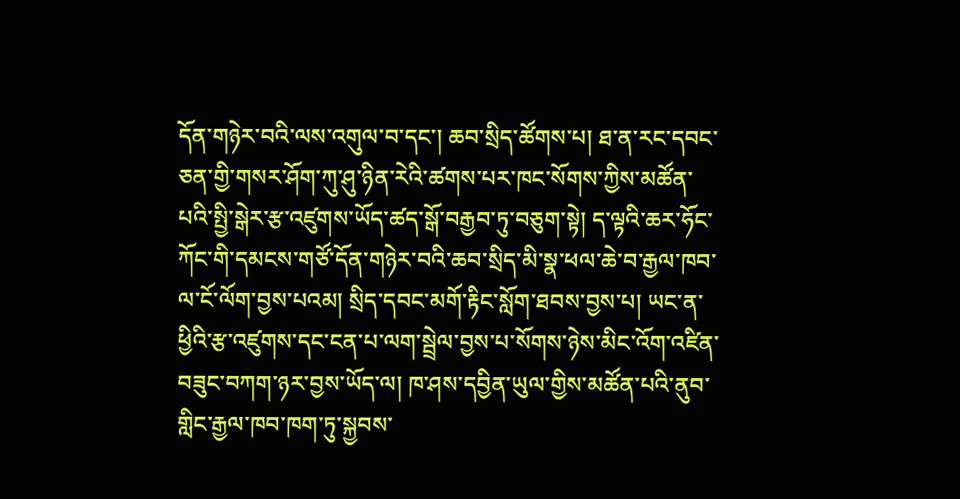དོན་གཉེར་བའི་ལས་འགུལ་བ་དང་། ཆབ་སྲིད་ཚོགས་པ། ཐ་ན་རང་དབང་ཅན་གྱི་གསར་ཤོག་ཀུ་ཤུ་ཉིན་རེའི་ཚགས་པར་ཁང་སོགས་ཀྱིས་མཚོན་པའི་སྤྱི་སྒེར་རྩ་འཛུགས་ཡོད་ཚད་སྒོ་བརྒྱབ་ཏུ་བཅུག་སྟེ། ད་ལྟའི་ཆར་ཧོང་ཀོང་གི་དམངས་གཙོ་དོན་གཉེར་བའི་ཆབ་སྲིད་མི་སྣ་ཕལ་ཆེ་བ་རྒྱལ་ཁབ་ལ་ངོ་ལོག་བྱས་པའམ། སྲིད་དབང་མགོ་རྟིང་སློག་ཐབས་བྱས་པ། ཡང་ན་ཕྱིའི་རྩ་འཛུགས་དང་ངན་པ་ལག་སྦྲེལ་བྱས་པ་སོགས་ཉེས་མིང་འོག་འཛིན་བཟུང་བཀག་ཉར་བྱས་ཡོད་ལ། ཁ་ཤས་དབྱིན་ཡུལ་གྱིས་མཚོན་པའི་ནུབ་གླིང་རྒྱལ་ཁབ་ཁག་ཏུ་སྐྱབས་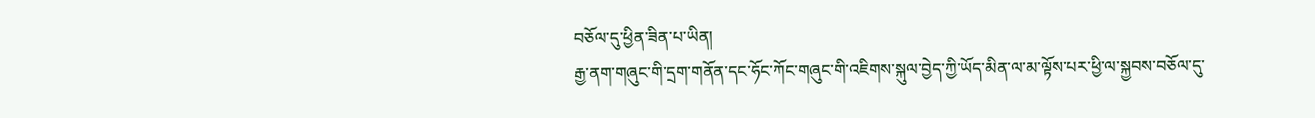བཅོལ་དུ་ཕྱིན་ཟིན་པ་ཡིན།
རྒྱ་ནག་གཞུང་གི་དྲག་གནོན་དང་ཧོང་ཀོང་གཞུང་གི་འཇིགས་སྐུལ་བྱེད་ཀྱི་ཡོད་མིན་ལ་མ་ལྟོས་པར་ཕྱི་ལ་སྐྱབས་བཅོལ་དུ་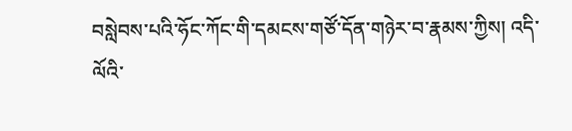བསླེབས་པའི་ཧོང་ཀོང་གི་དམངས་གཙོ་དོན་གཉེར་བ་རྣམས་ཀྱིས། འདི་ལོའི་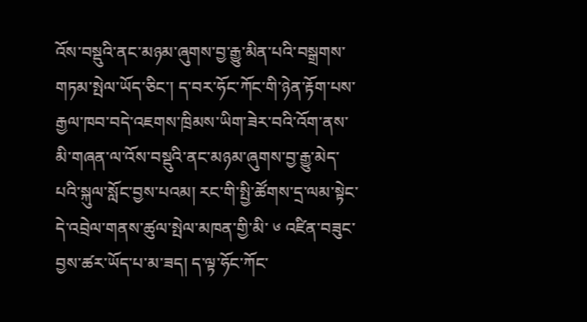འོས་བསྡུའི་ནང་མཉམ་ཞུགས་བྱ་རྒྱུ་མིན་པའི་བསྒྲགས་གཏམ་སྤེལ་ཡོད་ཅིང་། ད་བར་ཧོང་ཀོང་གི་ཉེན་རྟོག་པས་རྒྱལ་ཁབ་བདེ་འཇགས་ཁྲིམས་ཡིག་ཟེར་བའི་འོག་ནས་མི་གཞན་ལ་འོས་བསྡུའི་ནང་མཉམ་ཞུགས་བྱ་རྒྱུ་མེད་པའི་སྐུལ་སློང་བྱས་པའམ། རང་གི་སྤྱི་ཚོགས་དྲ་ལམ་སྟེང་དེ་འབྲེལ་གནས་ཚུལ་སྤེལ་མཁན་གྱི་མི་ ༦ འཛིན་བཟུང་བྱས་ཚར་ཡོད་པ་མ་ཟད། ད་ལྟ་ཧོང་ཀོང་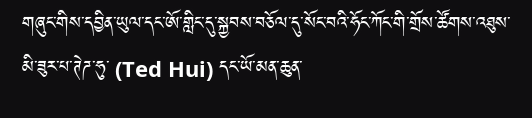གཞུང་གིས་དབྱིན་ཡུལ་དང་ཨོ་གླིང་དུ་སྐྱབས་བཅོལ་དུ་སོང་བའི་ཧོང་ཀོང་གི་གྲོས་ཚོགས་འཐུས་མི་ཟུར་པ་ཊེཌ་ཧུ་ (Ted Hui) དང་ཡོ་མན་ཆུན་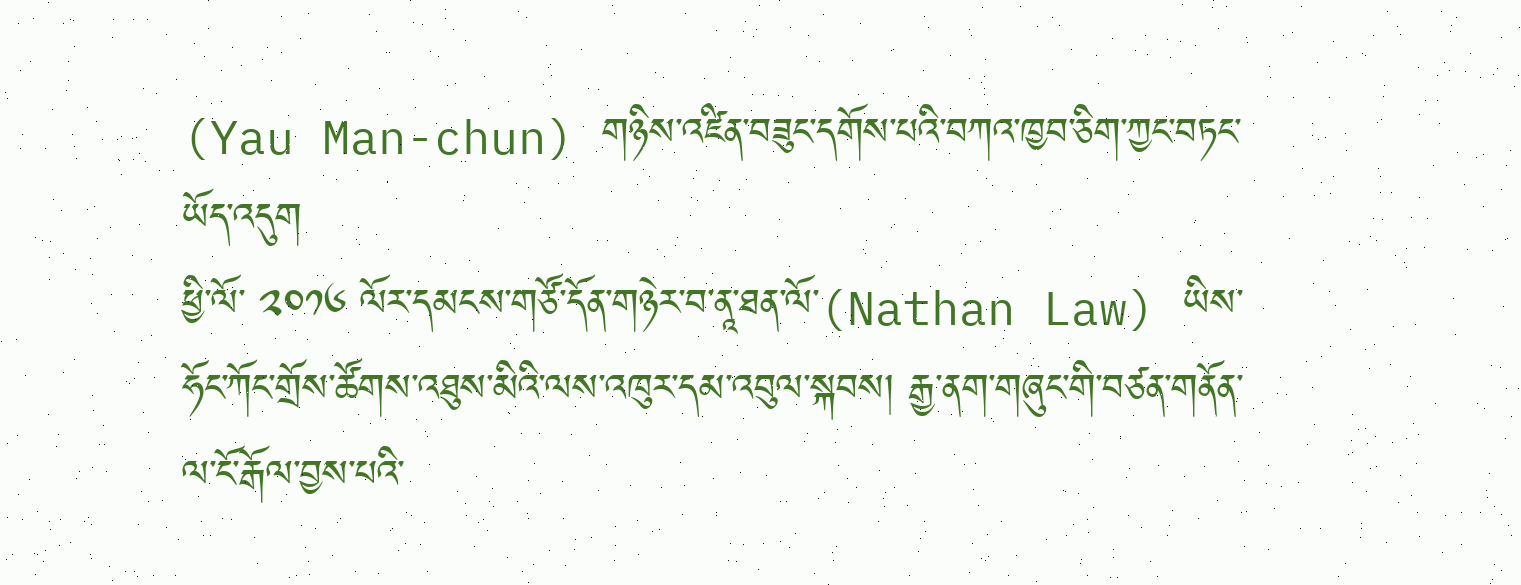(Yau Man-chun) གཉིས་འཛིན་བཟུང་དགོས་པའི་བཀའ་ཁྱབ་ཅིག་ཀྱང་བཏང་ཡོད་འདུག
ཕྱི་ལོ་ ༢༠༡༦ ལོར་དམངས་གཙོ་དོན་གཉེར་བ་ནཱ་ཐན་ལོ་(Nathan Law) ཡིས་ཧོང་ཀོང་གྲོས་ཚོགས་འཐུས་མིའི་ལས་འཁུར་དམ་འབུལ་སྐབས། རྒྱ་ནག་གཞུང་གི་བཙན་གནོན་ལ་ངོ་རྒོལ་བྱས་པའི་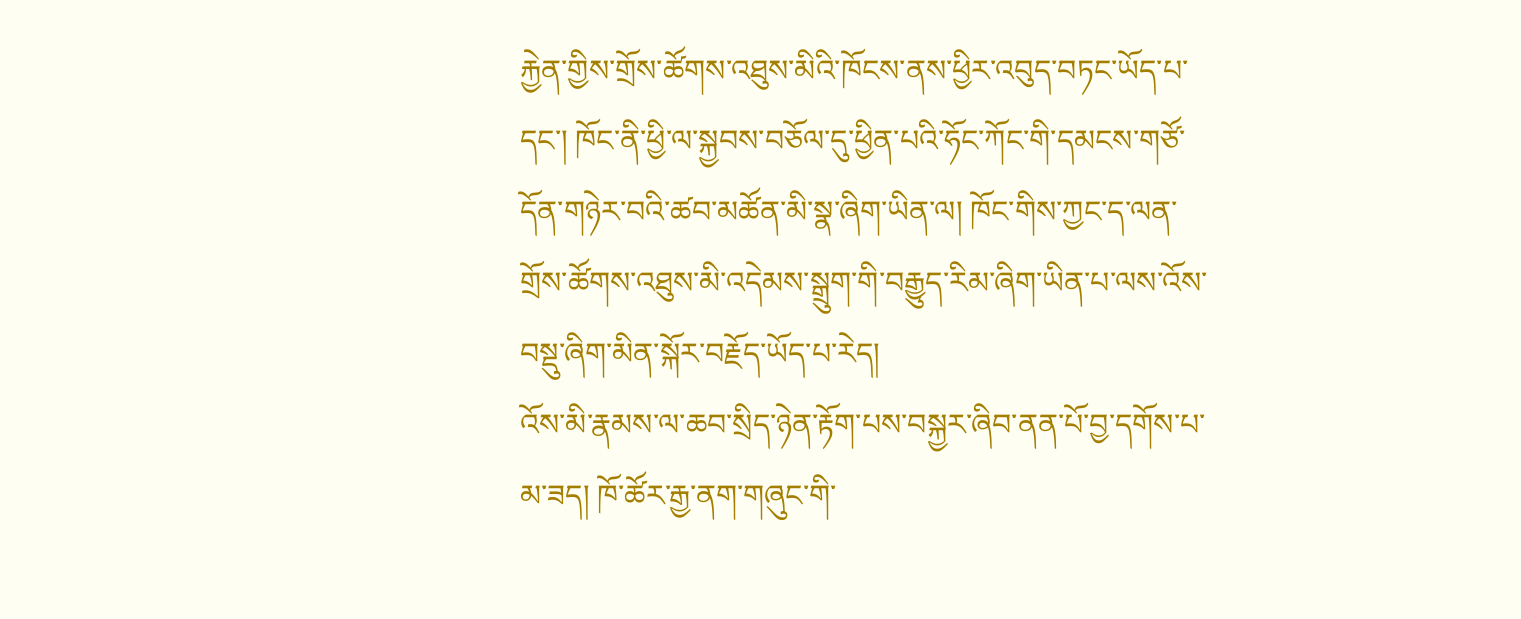རྐྱེན་གྱིས་གྲོས་ཚོགས་འཐུས་མིའི་ཁོངས་ནས་ཕྱིར་འབུད་བཏང་ཡོད་པ་དང་། ཁོང་ནི་ཕྱི་ལ་སྐྱབས་བཅོལ་དུ་ཕྱིན་པའི་ཧོང་ཀོང་གི་དམངས་གཙོ་དོན་གཉེར་བའི་ཚབ་མཚོན་མི་སྣ་ཞིག་ཡིན་ལ། ཁོང་གིས་ཀྱང་ད་ལན་གྲོས་ཚོགས་འཐུས་མི་འདེམས་སྒྲུག་གི་བརྒྱུད་རིམ་ཞིག་ཡིན་པ་ལས་འོས་བསྡུ་ཞིག་མིན་སྐོར་བརྗོད་ཡོད་པ་རེད།
འོས་མི་རྣམས་ལ་ཆབ་སྲིད་ཉེན་རྟོག་པས་བསྐྱར་ཞིབ་ནན་པོ་བྱ་དགོས་པ་མ་ཟད། ཁོ་ཚོར་རྒྱ་ནག་གཞུང་གི་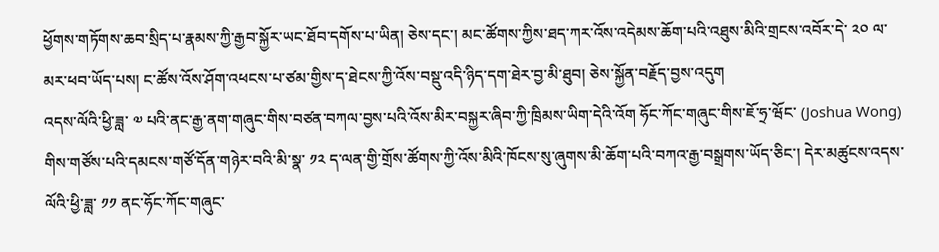ཕྱོགས་གཏོགས་ཆབ་སྲིད་པ་རྣམས་ཀྱི་རྒྱབ་སྐྱོར་ཡང་ཐོབ་དགོས་པ་ཡིན། ཅེས་དང་། མང་ཚོགས་ཀྱིས་ཐད་ཀར་འོས་འདེམས་ཆོག་པའི་འཐུས་མིའི་གྲངས་འབོར་དེ་ ༢༠ ལ་མར་ཕབ་ཡོད་པས། ང་ཚོས་འོས་ཤོག་འཕངས་པ་ཙམ་གྱིས་ད་ཐེངས་ཀྱི་འོས་བསྡུ་འདི་ཉིད་དག་ཐེར་བྱ་མི་ཐུབ། ཅེས་སྐྱོན་བརྗོད་བྱས་འདུག
འདས་ལོའི་ཕྱི་ཟླ་ ༧ པའི་ནང་རྒྱ་ནག་གཞུང་གིས་བཙན་བཀལ་བྱས་པའི་འོས་མིར་བསྐྱར་ཞིབ་ཀྱི་ཁྲིམས་ཡིག་དེའི་འོག ཧོང་ཀོང་གཞུང་གིས་ཇོ་ཧྲ་ཝོང་ (Joshua Wong) གིས་གཙོས་པའི་དམངས་གཙོ་དོན་གཉེར་བའི་མི་སྣ་ ༡༢ ད་ལན་གྱི་གྲོས་ཚོགས་ཀྱི་འོས་མིའི་ཁོངས་སུ་ཞུགས་མི་ཆོག་པའི་བཀའ་རྒྱ་བསྒྲགས་ཡོད་ཅིང་། དེར་མཚུངས་འདས་ལོའི་ཕྱི་ཟླ་ ༡༡ ནང་ཧོང་ཀོང་གཞུང་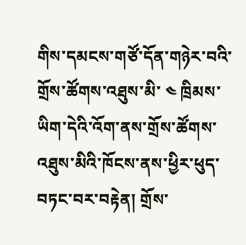གིས་དམངས་གཙོ་དོན་གཉེར་བའི་གྲོས་ཚོགས་འཐུས་མི་ ༤ ཁྲིམས་ཡིག་དེའི་འོག་ནས་གྲོས་ཚོགས་འཐུས་མིའི་ཁོངས་ནས་ཕྱིར་ཕུད་བཏང་བར་བརྟེན། གྲོས་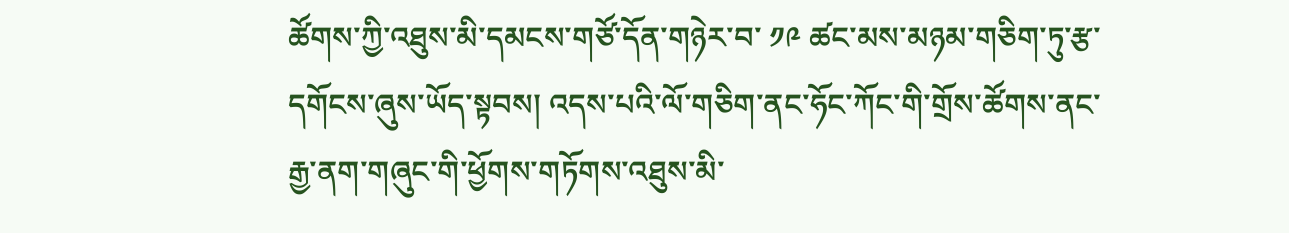ཚོགས་ཀྱི་འཐུས་མི་དམངས་གཙོ་དོན་གཉེར་བ་ ༡༩ ཚང་མས་མཉམ་གཅིག་ཏུ་རྩ་དགོངས་ཞུས་ཡོད་སྟབས། འདས་པའི་ལོ་གཅིག་ནང་ཧོང་ཀོང་གི་གྲོས་ཚོགས་ནང་རྒྱ་ནག་གཞུང་གི་ཕྱོགས་གཏོགས་འཐུས་མི་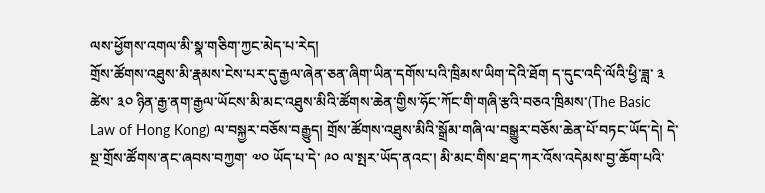ལས་ཕྱོགས་འགལ་མི་སྣ་གཅིག་ཀྱང་མེད་པ་རེད།
གྲོས་ཚོགས་འཐུས་མི་རྣམས་ངེས་པར་དུ་རྒྱལ་ཞེན་ཅན་ཞིག་ཡིན་དགོས་པའི་ཁྲིམས་ཡིག་དེའི་ཐོག ད་དུང་འདི་ལོའི་ཕྱི་ཟླ་ ༣ ཚེས་ ༣༠ ཉིན་རྒྱ་ནག་རྒྱལ་ཡོངས་མི་མང་འཐུས་མིའི་ཚོགས་ཆེན་གྱིས་ཧོང་ཀོང་གི་གཞི་རྩའི་བཅའ་ཁྲིམས་(The Basic Law of Hong Kong) ལ་བསྐྱར་བཅོས་བརྒྱུད། གྲོས་ཚོགས་འཐུས་མིའི་སྒྲོམ་གཞི་ལ་བསྒྱུར་བཅོས་ཆེན་པོ་བཏང་ཡོད་དེ། དེ་སྔ་གྲོས་ཚོགས་ནང་ཞབས་བཀྱག་ ༧༠ ཡོད་པ་དེ་ ༩༠ ལ་སྤར་ཡོད་ནའང་། མི་མང་གིས་ཐད་ཀར་འོས་འདེམས་བྱ་ཆོག་པའི་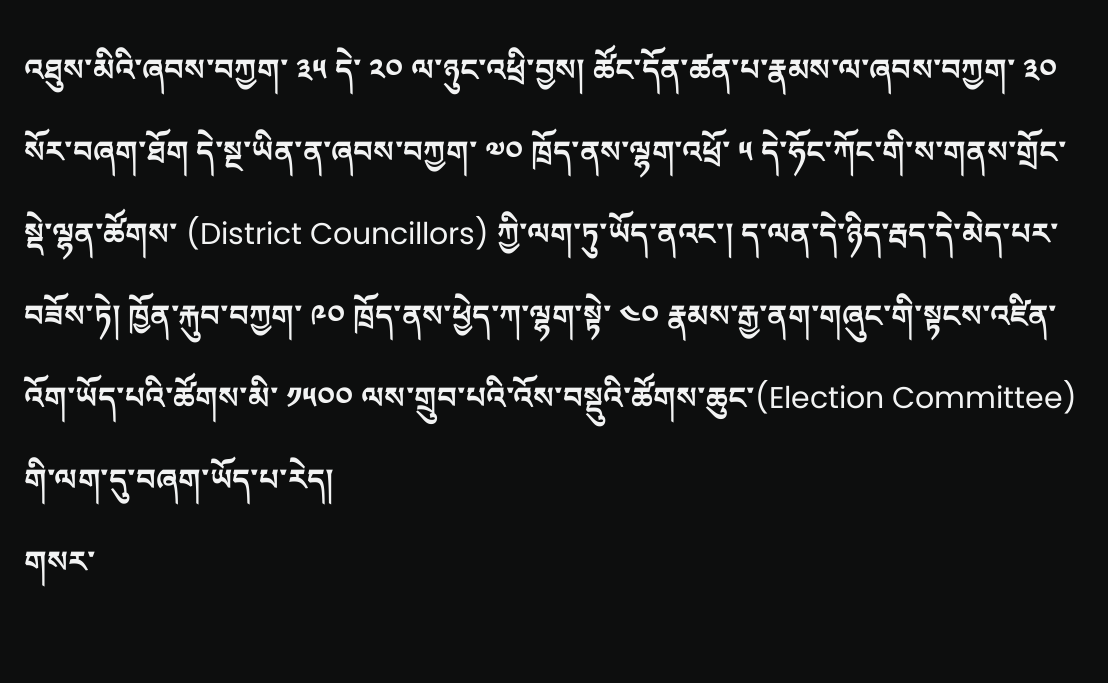འཐུས་མིའི་ཞབས་བཀྱག་ ༣༥ དེ་ ༢༠ ལ་ཉུང་འཕྲི་བྱས། ཚོང་དོན་ཚན་པ་རྣམས་ལ་ཞབས་བཀྱག་ ༣༠ སོར་བཞག་ཐོག དེ་སྔ་ཡིན་ན་ཞབས་བཀྱག་ ༧༠ ཁྲོད་ནས་ལྷག་འཕྲོ་ ༥ དེ་ཧོང་ཀོང་གི་ས་གནས་གྲོང་སྡེ་ལྷན་ཚོགས་ (District Councillors) ཀྱི་ལག་ཏུ་ཡོད་ནའང་། ད་ལན་དེ་ཉིད་རྦད་དེ་མེད་པར་བཟོས་ཏེ། ཁྱོན་རྐུབ་བཀྱག་ ༩༠ ཁྲོད་ནས་ཕྱེད་ཀ་ལྷག་སྟེ་ ༤༠ རྣམས་རྒྱ་ནག་གཞུང་གི་སྟངས་འཛིན་འོག་ཡོད་པའི་ཚོགས་མི་ ༡༥༠༠ ལས་གྲུབ་པའི་འོས་བསྡུའི་ཚོགས་ཆུང་(Election Committee) གི་ལག་དུ་བཞག་ཡོད་པ་རེད།
གསར་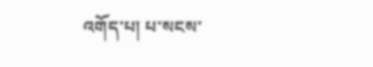འགོད་པ། པ་སངས་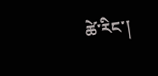ཚེ་རིང་།